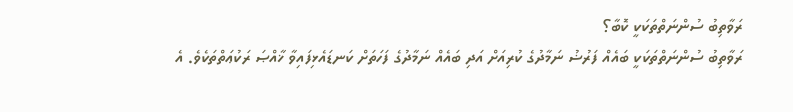ރަވާތިބު ސުންނަތްތަކަކީ ކޮބާ؟
ރަވާތިބު ސުންނަތްތަކަކީ ބައެއް ފަރުޟު ނަމާދުގެ ކުރިއަށް އަދި ބައެއް ނަމާދުގެ ފަހަތަށް ކަނޑައެޅިފައިވާ ޚާއްޞަ ރަކުޢަތްތަކެވެ. އެ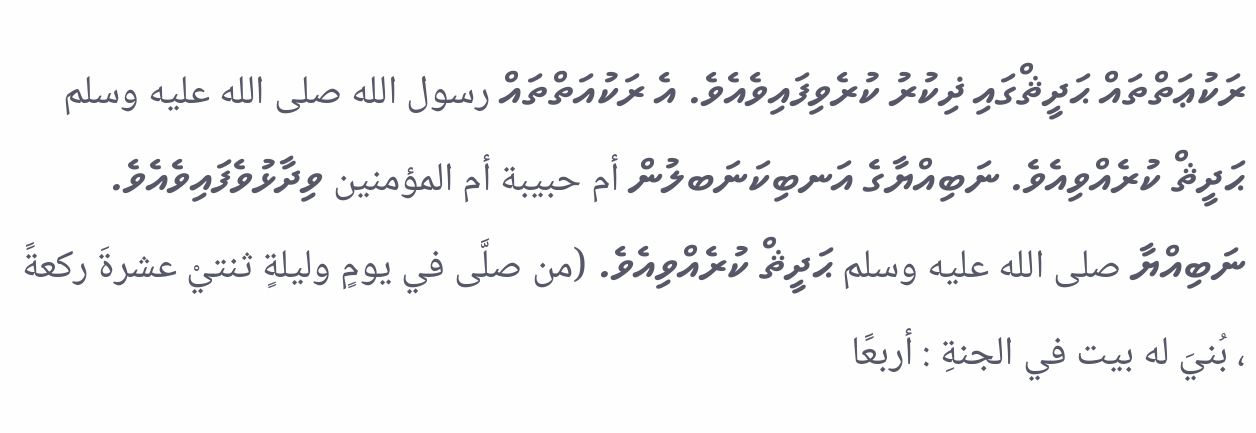ރަކުޢަތްތައް ޙަދީޘްގައި ޛިކުރު ކުރެވިފައިވެއެވެ. އެ ރަކުއަތްތައް رسول الله صلى الله عليه وسلم ޙަދީޘް ކުރެއްވިއެވެ. ނަބިއްޔާގެ އަނބިކަނަބލުން أم حبيبة أم المؤمنين ވިދާޅުވެފައިވެއެވެ. ނަބިއްޔާ صلى الله عليه وسلم ޙަދީޘް ކުރެއްވިއެވެ. (من صلَّى في يومٍ وليلةٍ ثنتيْ عشرةَ ركعةً ، بُنيَ له بيت في الجنةِ : أربعًا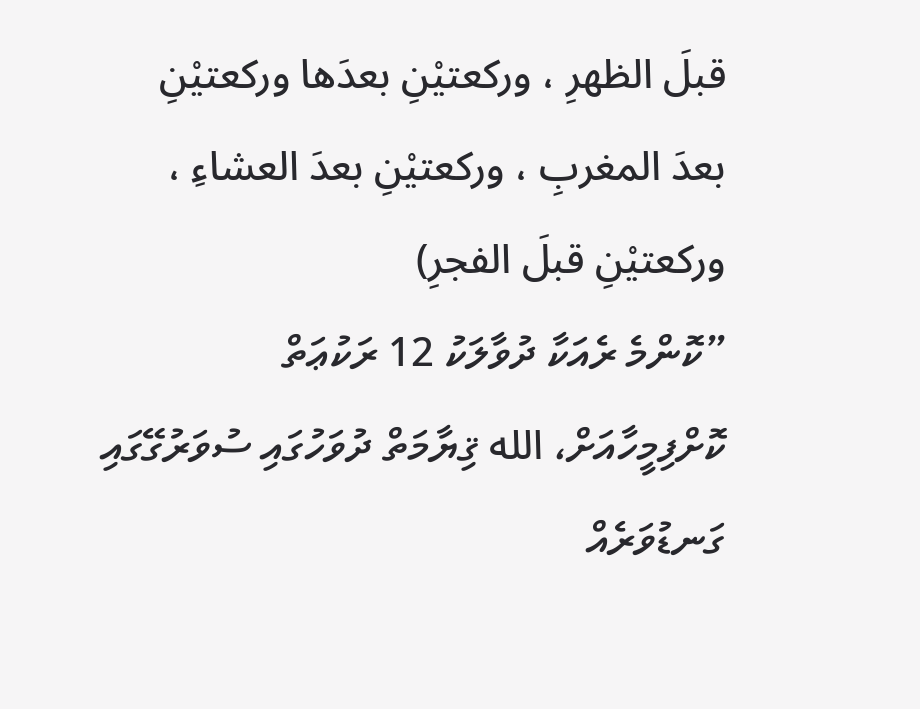قبلَ الظهرِ ، وركعتيْنِ بعدَها وركعتيْنِ بعدَ المغربِ ، وركعتيْنِ بعدَ العشاءِ ، وركعتيْنِ قبلَ الفجرِ)
”ކޮންމެ ރެއަކާ ދުވާލަކު 12 ރަކުޢަތް ކޮށްފިމީހާއަށް، الله ޤިޔާމަތް ދުވަހުގައި ސުވަރުގޭގައި ގަނޑުވަރެއް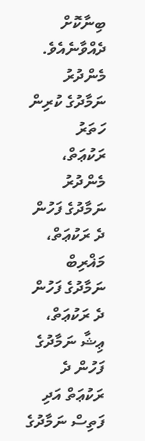ބިނާކޮށް ދެއްވާނެއެވެ. މެންދުރު ނަމާދުގެ ކުރިން ހަތަރު ރަކުޢަތް، މެންދުރު ނަމާދުގެ ފަހުން ދެ ރަކުޢަތް، މަޣްރިބް ނަމާދުގެ ފަހުން ދެ ރަކުޢަތް، ޢިޝާ ނަމާދުގެ ފަހުން ދެ ރަކުޢަތް އަދި ފަތިސް ނަމާދުގެ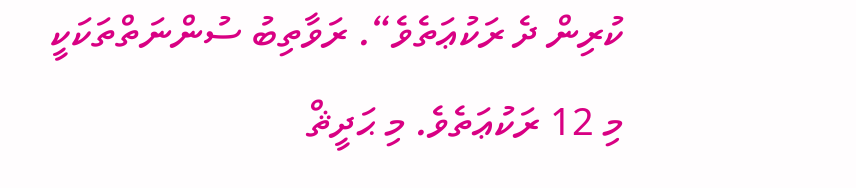ކުރިން ދެ ރަކުޢަތެވެ“. ރަވާތިބު ސުންނަތްތަކަކީ މި 12 ރަކުޢަތެވެ. މި ޙަދީޘް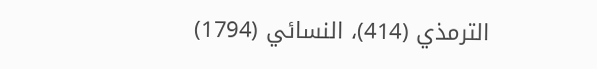الترمذي (414)، النسائي (1794)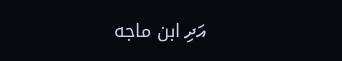އަދި ابن ماجه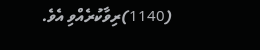(1140)ރިވާކުރެއްވި އެވެ.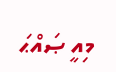މިއީ ޞައްޙަ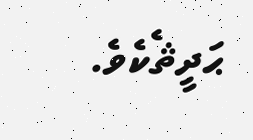ޙަދީޘެކެވެ.